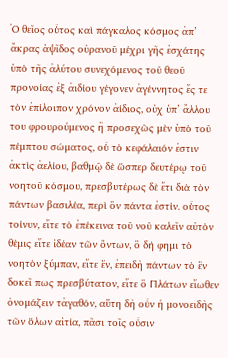Ὁ θεῖος οὗτος καὶ πάγκαλος κόσμος ἀπ’ ἄκρας ἁψῖδος οὐρανοῦ μέχρι γῆς ἐσχάτης ὑπὸ τῆς ἀλύτου συνεχόμενος τοῦ θεοῦ προνοίας ἐξ ἀιδίου γέγονεν ἀγέννητος ἔς τε τὸν ἐπίλοιπον χρόνον ἀίδιος, οὐχ ὑπ’ ἄλλου του φρουρούμενος ἢ προσεχῶς μὲν ὑπὸ τοῦ πέμπτου σώματος, οὗ τὸ κεφάλαιόν ἐστιν ἀκτὶς ἀελίου, βαθμῷ δὲ ὥσπερ δευτέρῳ τοῦ νοητοῦ κόσμου, πρεσβυτέρως δὲ ἔτι διὰ τὸν πάντων βασιλέα, περὶ ὃν πάντα ἐστίν. οὗτος τοίνυν, εἴτε τὸ ἐπέκεινα τοῦ νοῦ καλεῖν αὐτὸν θέμις εἴτε ἰδέαν τῶν ὄντων, ὃ δή φημι τὸ νοητὸν ξύμπαν, εἴτε ἕν, ἐπειδὴ πάντων τὸ ἓν δοκεῖ πως πρεσβύτατον, εἴτε ὃ Πλάτων εἴωθεν ὀνομάζειν τἀγαθόν, αὕτη δὴ οὖν ἡ μονοειδὴς τῶν ὅλων αἰτία, πᾶσι τοῖς οὖσιν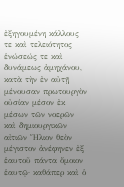ἐξηγουμένη κάλλους τε καὶ τελειότητος ἑνώσεώς τε καὶ δυνάμεως ἀμηχάνου, κατὰ τὴν ἐν αὐτῇ μένουσαν πρωτουργὸν οὐσίαν μέσον ἐκ μέσων τῶν νοερῶν καὶ δημιουργικῶν αἰτιῶν Ἥλιον θεὸν μέγιστον ἀνέφηνεν ἐξ ἑαυτοῦ πάντα ὅμοιον ἑαυτῷ· καθάπερ καὶ ὁ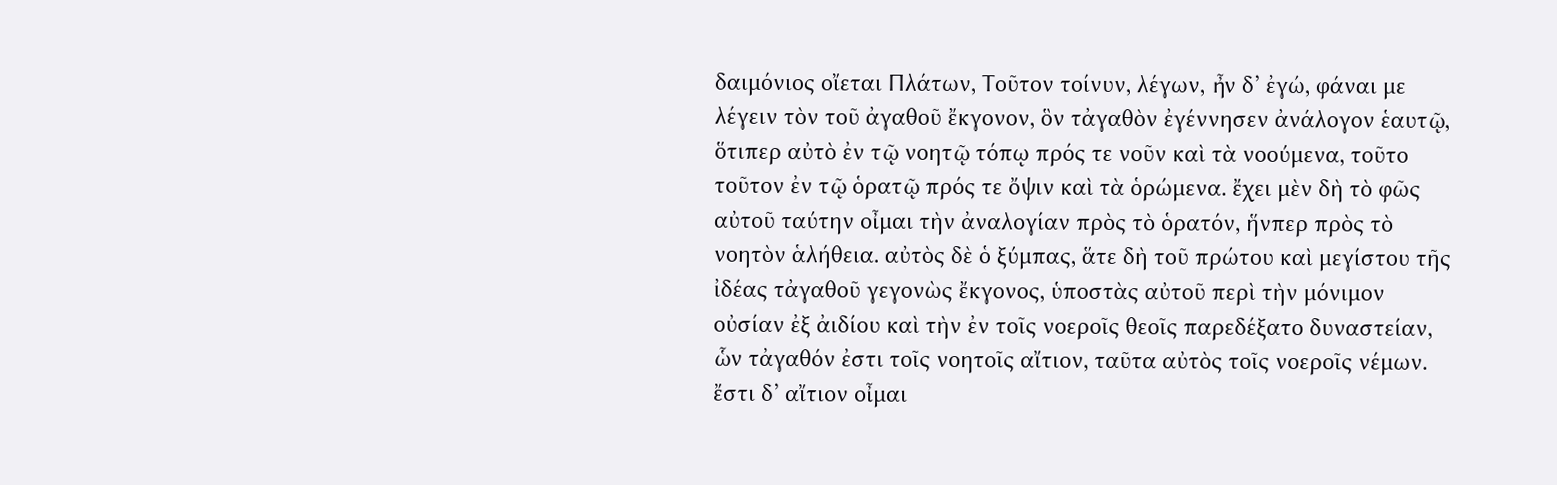δαιμόνιος οἴεται Πλάτων, Τοῦτον τοίνυν, λέγων, ἦν δ’ ἐγώ, φάναι με λέγειν τὸν τοῦ ἀγαθοῦ ἔκγονον, ὃν τἀγαθὸν ἐγέννησεν ἀνάλογον ἑαυτῷ, ὅτιπερ αὐτὸ ἐν τῷ νοητῷ τόπῳ πρός τε νοῦν καὶ τὰ νοούμενα, τοῦτο τοῦτον ἐν τῷ ὁρατῷ πρός τε ὄψιν καὶ τὰ ὁρώμενα. ἔχει μὲν δὴ τὸ φῶς αὐτοῦ ταύτην οἶμαι τὴν ἀναλογίαν πρὸς τὸ ὁρατόν, ἥνπερ πρὸς τὸ νοητὸν ἁλήθεια. αὐτὸς δὲ ὁ ξύμπας, ἅτε δὴ τοῦ πρώτου καὶ μεγίστου τῆς ἰδέας τἀγαθοῦ γεγονὼς ἔκγονος, ὑποστὰς αὐτοῦ περὶ τὴν μόνιμον οὐσίαν ἐξ ἀιδίου καὶ τὴν ἐν τοῖς νοεροῖς θεοῖς παρεδέξατο δυναστείαν, ὧν τἀγαθόν ἐστι τοῖς νοητοῖς αἴτιον, ταῦτα αὐτὸς τοῖς νοεροῖς νέμων. ἔστι δ’ αἴτιον οἶμαι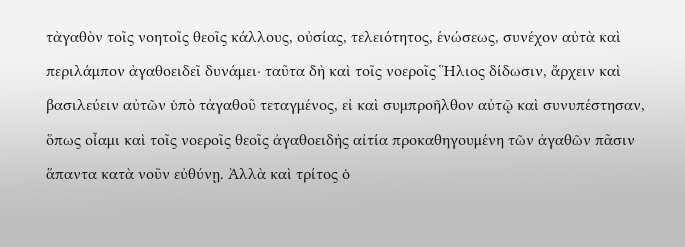τἀγαθὸν τοῖς νοητοῖς θεοῖς κάλλους, οὐσίας, τελειότητος, ἑνώσεως, συνέχον αὐτὰ καὶ περιλάμπον ἀγαθοειδεῖ δυνάμει· ταῦτα δὴ καὶ τοῖς νοεροῖς Ἥλιος δίδωσιν, ἄρχειν καὶ βασιλεύειν αὐτῶν ὑπὸ τἀγαθοῦ τεταγμένος, εἰ καὶ συμπροῆλθον αὐτῷ καὶ συνυπέστησαν, ὅπως οἶαμι καὶ τοῖς νοεροῖς θεοῖς ἀγαθοειδὴς αἰτία προκαθηγουμένη τῶν ἀγαθῶν πᾶσιν ἅπαντα κατὰ νοῦν εὐθύνῃ. Ἀλλὰ καὶ τρίτος ὁ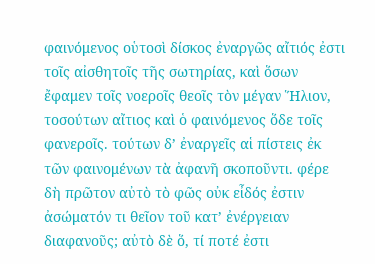φαινόμενος οὑτοσὶ δίσκος ἐναργῶς αἴτιός ἐστι τοῖς αἰσθητοῖς τῆς σωτηρίας, καὶ ὅσων ἔφαμεν τοῖς νοεροῖς θεοῖς τὸν μέγαν Ἥλιον, τοσούτων αἴτιος καὶ ὁ φαινόμενος ὅδε τοῖς φανεροῖς. τούτων δ’ ἐναργεῖς αἱ πίστεις ἐκ τῶν φαινομένων τὰ ἀφανῆ σκοποῦντι. φέρε δὴ πρῶτον αὐτὸ τὸ φῶς οὐκ εἶδός ἐστιν ἀσώματόν τι θεῖον τοῦ κατ’ ἐνέργειαν διαφανοῦς; αὐτὸ δὲ ὅ, τί ποτέ ἐστι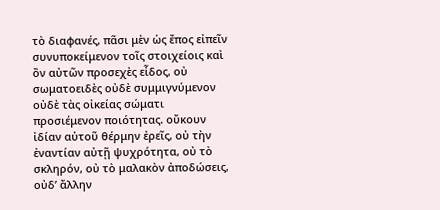τὸ διαφανές, πᾶσι μὲν ὡς ἔπος εἰπεῖν συνυποκείμενον τοῖς στοιχείοις καὶ ὂν αὐτῶν προσεχὲς εἶδος, οὐ σωματοειδὲς οὐδὲ συμμιγνύμενον οὐδὲ τὰς οἰκείας σώματι προσιέμενον ποιότητας. οὔκουν ἰδίαν αὐτοῦ θέρμην ἐρεῖς, οὐ τὴν ἐναντίαν αὐτῇ ψυχρότητα, οὐ τὸ σκληρόν, οὐ τὸ μαλακὸν ἀποδώσεις, οὐδ’ ἄλλην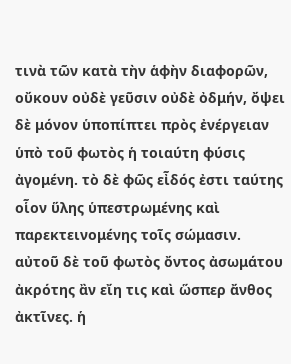τινὰ τῶν κατὰ τὴν ἁφὴν διαφορῶν, οὔκουν οὐδὲ γεῦσιν οὐδὲ ὀδμήν, ὄψει δὲ μόνον ὑποπίπτει πρὸς ἐνέργειαν ὑπὸ τοῦ φωτὸς ἡ τοιαύτη φύσις ἀγομένη. τὸ δὲ φῶς εἶδός ἐστι ταύτης οἷον ὕλης ὑπεστρωμένης καὶ παρεκτεινομένης τοῖς σώμασιν. αὐτοῦ δὲ τοῦ φωτὸς ὄντος ἀσωμάτου ἀκρότης ἂν εἴη τις καὶ ὥσπερ ἄνθος ἀκτῖνες. ἡ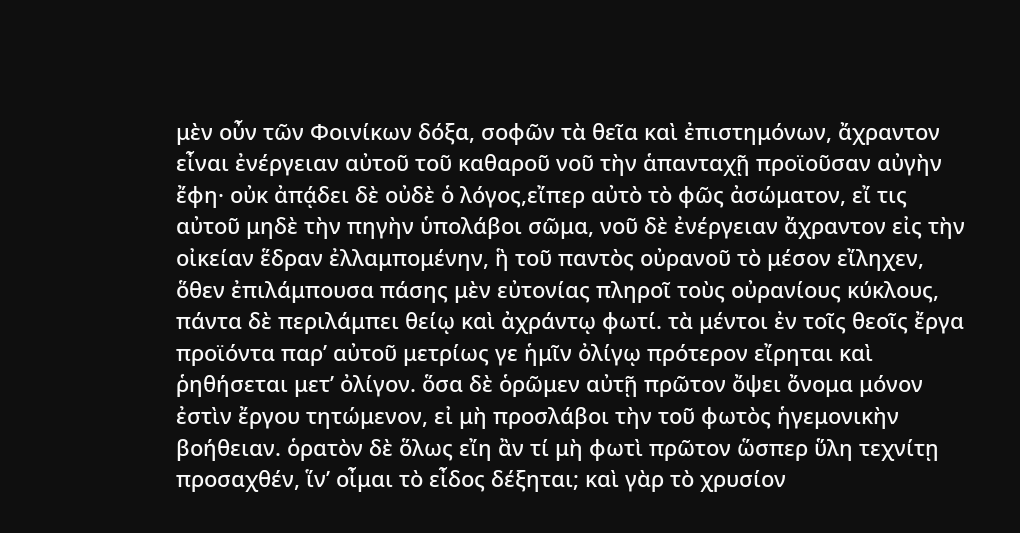μὲν οὖν τῶν Φοινίκων δόξα, σοφῶν τὰ θεῖα καὶ ἐπιστημόνων, ἄχραντον εἶναι ἐνέργειαν αὐτοῦ τοῦ καθαροῦ νοῦ τὴν ἁπανταχῇ προϊοῦσαν αὐγὴν ἔφη· οὐκ ἀπᾴδει δὲ οὐδὲ ὁ λόγος,εἴπερ αὐτὸ τὸ φῶς ἀσώματον, εἴ τις αὐτοῦ μηδὲ τὴν πηγὴν ὑπολάβοι σῶμα, νοῦ δὲ ἐνέργειαν ἄχραντον εἰς τὴν οἰκείαν ἕδραν ἐλλαμπομένην, ἣ τοῦ παντὸς οὐρανοῦ τὸ μέσον εἴληχεν, ὅθεν ἐπιλάμπουσα πάσης μὲν εὐτονίας πληροῖ τοὺς οὐρανίους κύκλους, πάντα δὲ περιλάμπει θείῳ καὶ ἀχράντῳ φωτί. τὰ μέντοι ἐν τοῖς θεοῖς ἔργα προϊόντα παρ’ αὐτοῦ μετρίως γε ἡμῖν ὀλίγῳ πρότερον εἴρηται καὶ ῥηθήσεται μετ’ ὀλίγον. ὅσα δὲ ὁρῶμεν αὐτῇ πρῶτον ὄψει ὄνομα μόνον ἐστὶν ἔργου τητώμενον, εἰ μὴ προσλάβοι τὴν τοῦ φωτὸς ἡγεμονικὴν βοήθειαν. ὁρατὸν δὲ ὅλως εἴη ἂν τί μὴ φωτὶ πρῶτον ὥσπερ ὕλη τεχνίτῃ προσαχθέν, ἵν’ οἶμαι τὸ εἶδος δέξηται; καὶ γὰρ τὸ χρυσίον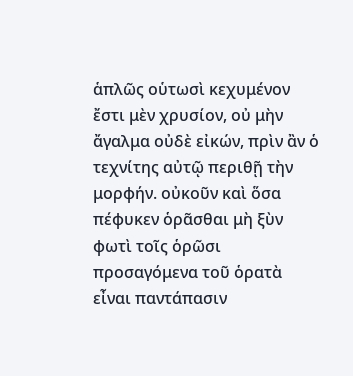ἁπλῶς οὑτωσὶ κεχυμένον ἔστι μὲν χρυσίον, οὐ μὴν ἄγαλμα οὐδὲ εἰκών, πρὶν ἂν ὁ τεχνίτης αὐτῷ περιθῇ τὴν μορφήν. οὐκοῦν καὶ ὅσα πέφυκεν ὁρᾶσθαι μὴ ξὺν φωτὶ τοῖς ὁρῶσι προσαγόμενα τοῦ ὁρατὰ εἶναι παντάπασιν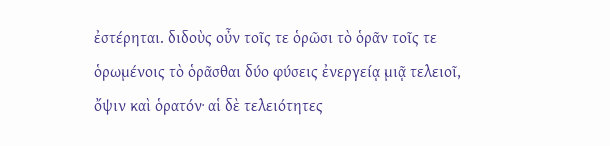ἐστέρηται. διδοὺς οὖν τοῖς τε ὁρῶσι τὸ ὁρᾶν τοῖς τε ὁρωμένοις τὸ ὁρᾶσθαι δύο φύσεις ἐνεργείᾳ μιᾷ τελειοῖ, ὄψιν καὶ ὁρατόν· αἱ δὲ τελειότητες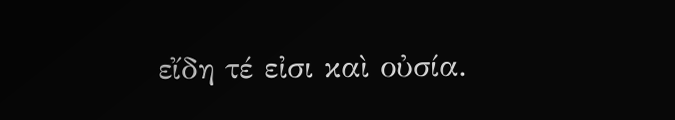εἴδη τέ εἰσι καὶ οὐσία.